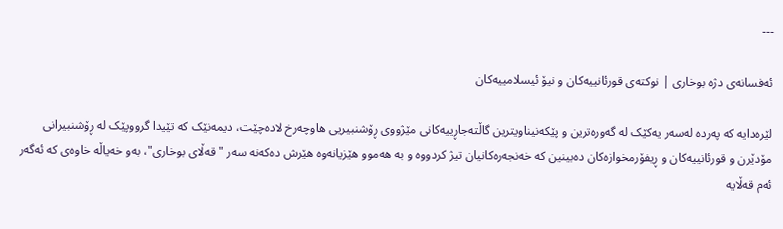---

ئەفسانەی دژە بوخاری | نوکتەی قورئانییەکان و نیۆ ئیسلامییەکان

لێرەدایە کە پەردە لەسەر یەکێک لە گەورەترین و پێکەنیناویترین گاڵتەجاڕییەکانی مێژووی ڕۆشنبیریی هاوچەرخ لادەچێت، دیمەنێک کە تێیدا گرووپێک لە ڕۆشنبیرانی مۆدێرن و قورئانییەکان و ڕیفۆرمخوازەکان دەبینین کە خەنجەرەکانیان تیژ کردووە و بە هەموو هێزیانەوە هێرش دەکەنە سەر "قەڵای بوخاری"، بەو خەیاڵە خاوەی کە ئەگەر ئەم قەڵایە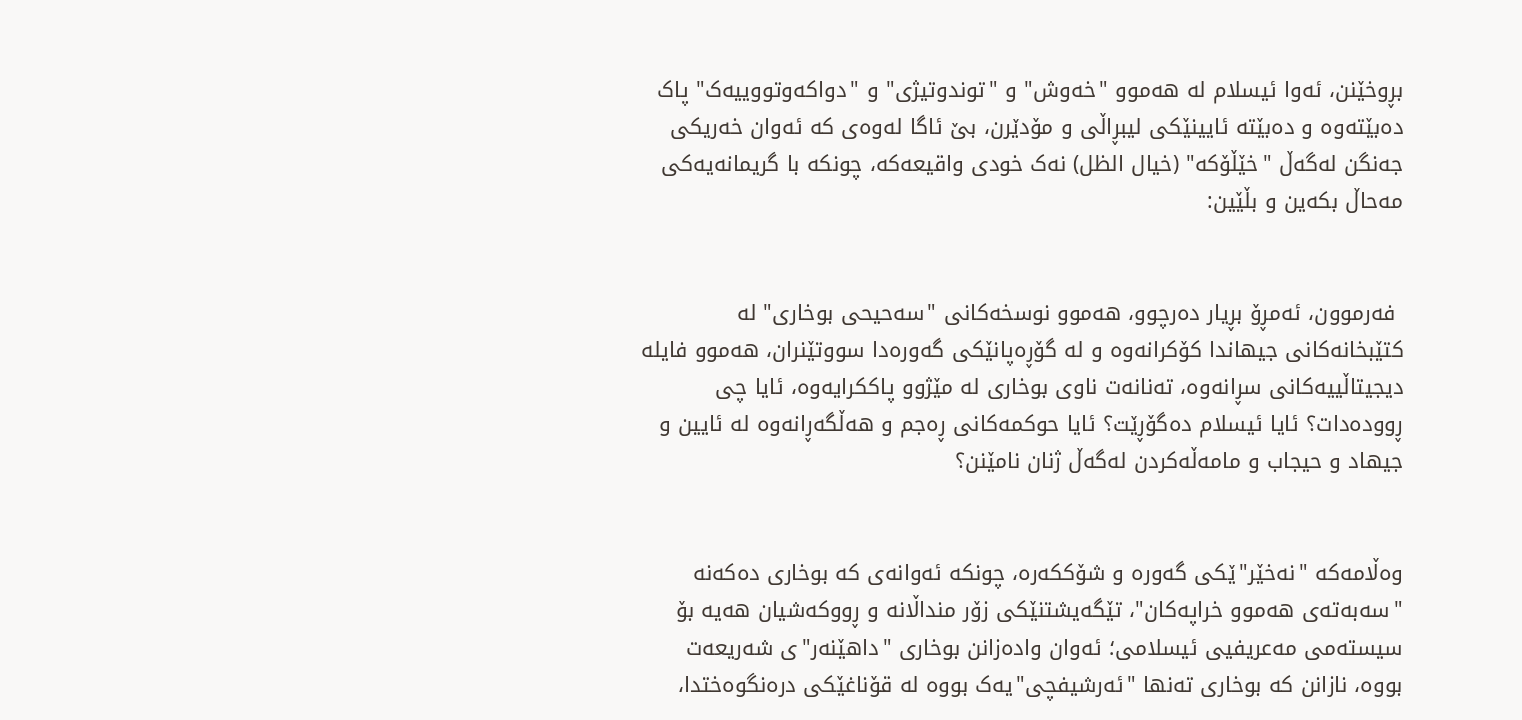بڕوخێنن، ئەوا ئیسلام لە هەموو "خەوش" و "توندوتیژی" و "دواکەوتووییەک" پاک دەبێتەوە و دەبێتە ئایینێکی لیبڕاڵی و مۆدێرن، بێ ئاگا لەوەی کە ئەوان خەریکی جەنگن لەگەڵ "خێڵۆکە" (خيال الظل) نەک خودی واقیعەکە، چونکە با گریمانەیەکی مەحاڵ بکەین و بڵێین:


 فەرموون، ئەمڕۆ بڕیار دەرچوو، هەموو نوسخەکانی "سەحیحی بوخاری" لە کتێبخانەکانی جیهاندا کۆکرانەوە و لە گۆڕەپانێکی گەورەدا سووتێنران، هەموو فایلە دیجیتاڵییەکانی سڕانەوە، تەنانەت ناوی بوخاری لە مێژوو پاککرایەوە، ئایا چی ڕوودەدات؟ ئایا ئیسلام دەگۆڕێت؟ ئایا حوکمەکانی ڕەجم و هەڵگەڕانەوە لە ئایین و جیهاد و حیجاب و مامەڵەکردن لەگەڵ ژنان نامێنن؟


وەڵامەکە "نەخێر"ێکی گەورە و شۆککەرە، چونکە ئەوانەی کە بوخاری دەکەنە "سەبەتەی هەموو خراپەکان"، تێگەیشتنێکی زۆر منداڵانە و ڕووکەشیان هەیە بۆ سیستەمی مەعریفیی ئیسلامی؛ ئەوان وادەزانن بوخاری "داهێنەر"ی شەریعەت بووە، نازانن کە بوخاری تەنها "ئەرشیفچی"یەک بووە لە قۆناغێکی درەنگوەختدا،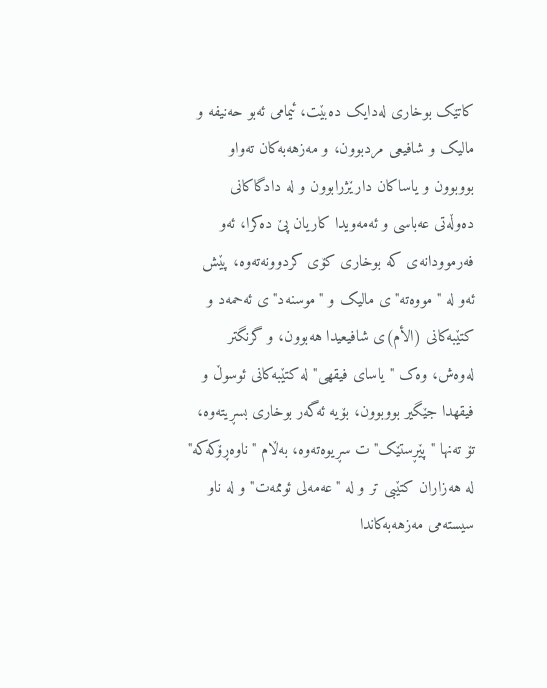کاتێک بوخاری لەدایک دەبێت، ئیمامی ئەبو حەنیفە و مالیک و شافیعی مردبوون، و مەزهەبەکان تەواو بووبوون و یاساکان دارێژرابوون و لە دادگاکانی دەوڵەتی عەباسی و ئەمەویدا کاریان پێ دەکرا، ئەو فەرموودانەی کە بوخاری کۆی کردوونەتەوە، پێش ئەو لە "مووەتە"ی مالیک و "موسنەد"ی ئەحمەد و کتێبەکانی (الأم)ی شافیعیدا هەبوون، و گرنگتر لەوەش، وەک "یاسای فیقهی" لە کتێبەکانی ئوسوڵ و فیقهدا جێگیر بووبوون، بۆیە ئەگەر بوخاری بسڕیتەوە، تۆ تەنها "پێڕستێک"ت سڕیوەتەوە، بەڵام "ناوەڕۆکەکە" لە هەزاران کتێبی تر و لە "عەمەلی ئوممەت" و لە ناو سیستەمی مەزهەبەکاندا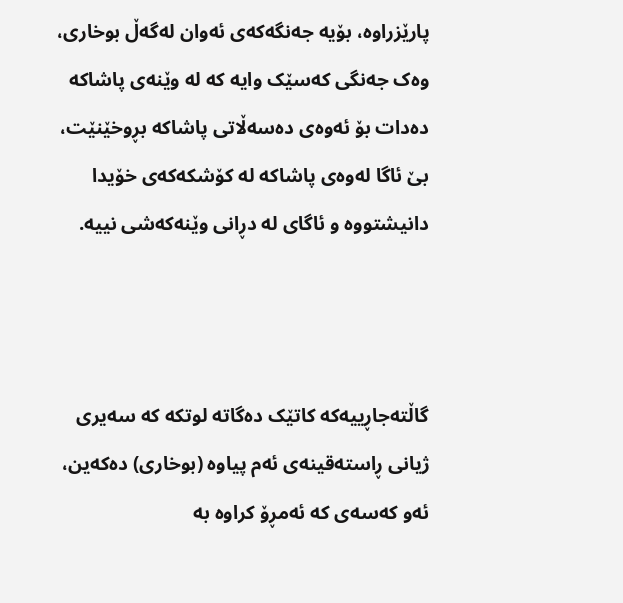پارێزراوە، بۆیە جەنگەکەی ئەوان لەگەڵ بوخاری، وەک جەنگی کەسێک وایە کە لە وێنەی پاشاکە دەدات بۆ ئەوەی دەسەڵاتی پاشاکە بڕوخێنێت، بێ ئاگا لەوەی پاشاکە لە کۆشکەکەی خۆیدا دانیشتووە و ئاگای لە دڕانی وێنەکەشی نییە.



گاڵتەجاڕییەکە کاتێک دەگاتە لوتکە کە سەیری ژیانی ڕاستەقینەی ئەم پیاوە (بوخاری) دەکەین، ئەو کەسەی کە ئەمڕۆ کراوە بە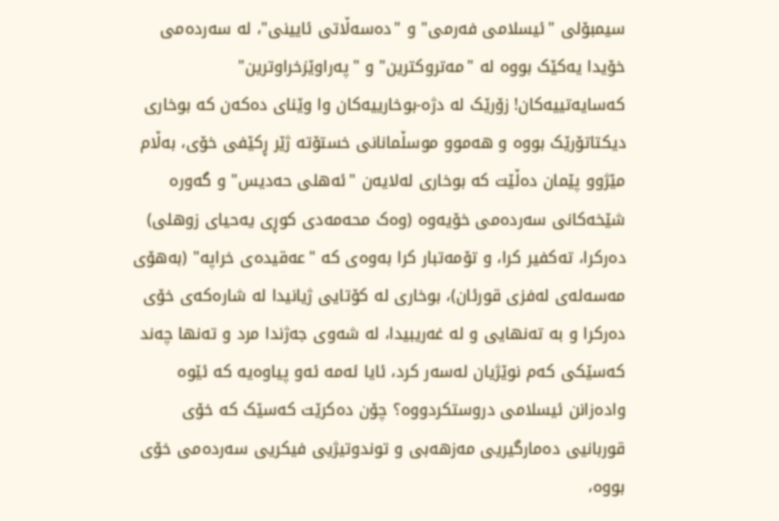سیمبۆلی "ئیسلامی فەرمی" و "دەسەڵاتی ئایینی"، لە سەردەمی خۆیدا یەکێک بووە لە "مەتروکترین" و "پەراوێزخراوترین" کەسایەتییەکان! زۆرێک لە دژە-بوخارییەکان وا وێنای دەکەن کە بوخاری دیکتاتۆرێک بووە و هەموو موسڵمانانی خستۆتە ژێر ڕکێفی خۆی، بەڵام مێژوو پێمان دەڵێت کە بوخاری لەلایەن "ئەهلی حەدیس" و گەورە شێخەکانی سەردەمی خۆیەوە (وەک محەمەدی کوڕی یەحیای زوهلی) دەرکرا، تەکفیر کرا، و تۆمەتبار کرا بەوەی کە "عەقیدەی خراپە" (بەهۆی مەسەلەی لەفزی قورئان)، بوخاری لە کۆتایی ژیانیدا لە شارەکەی خۆی دەرکرا و بە تەنهایی و لە غەریبیدا، لە شەوی جەژندا مرد و تەنها چەند کەسێکی کەم نوێژیان لەسەر کرد، ئایا ئەمە ئەو پیاوەیە کە ئێوە وادەزانن ئیسلامی دروستکردووە؟ چۆن دەکرێت کەسێک کە خۆی قوربانیی دەمارگیریی مەزهەبی و توندوتیژیی فیکریی سەردەمی خۆی بووە،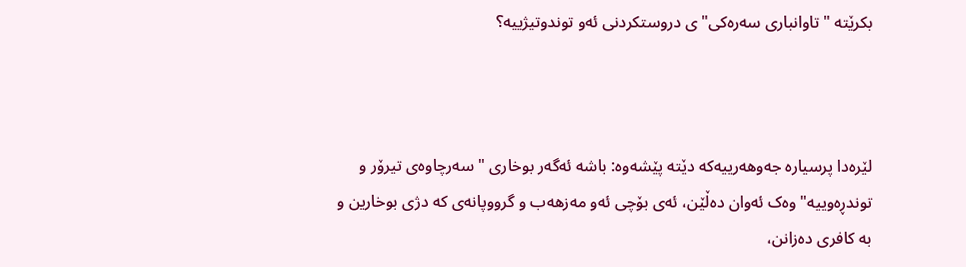بکرێتە "تاوانباری سەرەکی"ی دروستکردنی ئەو توندوتیژییە؟



لێرەدا پرسیارە جەوهەرییەکە دێتە پێشەوە: باشە ئەگەر بوخاری "سەرچاوەی تیرۆر و توندڕەوییە" وەک ئەوان دەڵێن، ئەی بۆچی ئەو مەزهەب و گرووپانەی کە دژی بوخارین و بە کافری دەزانن،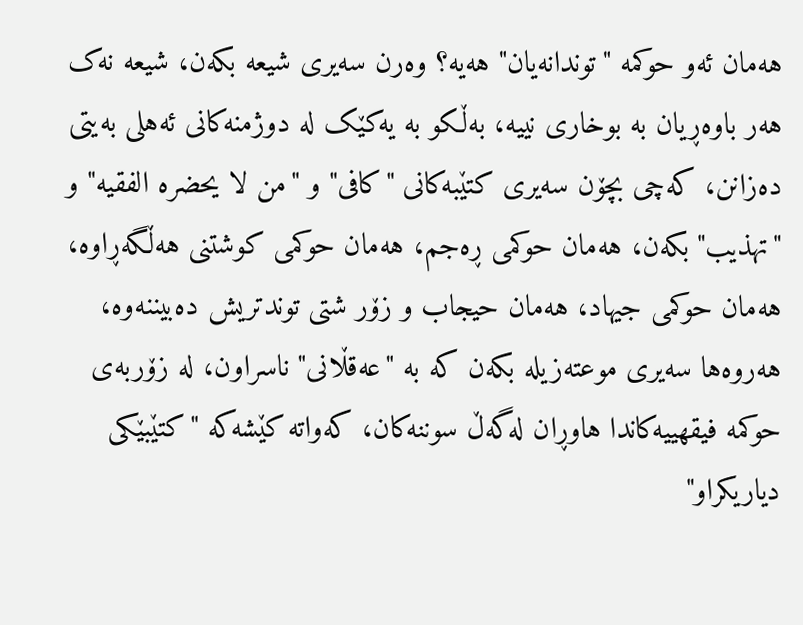هەمان ئەو حوکمە "توندانەیان" هەیە؟ وەرن سەیری شیعە بکەن، شیعە نەک هەر باوەڕیان بە بوخاری نییە، بەڵکو بە یەکێک لە دوژمنەکانی ئەهلی بەیتی دەزانن، کەچی بچۆن سەیری کتێبەکانی "کافی" و "من لا یحضره الفقیه" و "تهذیب" بکەن، هەمان حوکمی ڕەجم، هەمان حوکمی کوشتنی هەڵگەڕاوە، هەمان حوکمی جیهاد، هەمان حیجاب و زۆر شتی توندتریش دەبیننەوە، هەروەها سەیری موعتەزیلە بکەن کە بە "عەقڵانی" ناسراون، لە زۆربەی حوکمە فیقهییەکاندا هاوڕان لەگەڵ سوننەکان، کەواتە کێشەکە "کتێبێکی دیاریکراو"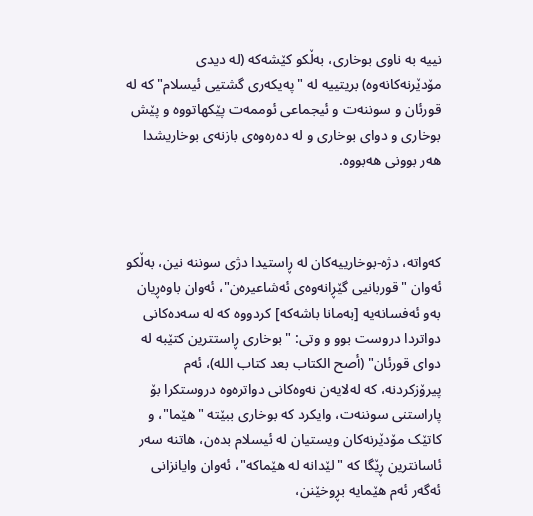نییە بە ناوی بوخاری، بەڵکو کێشەکە (لە دیدی مۆدێرنەکانەوە) بریتییە لە "پەیکەری گشتیی ئیسلام" کە لە قورئان و سوننەت و ئیجماعی ئوممەت پێکهاتووە و پێش بوخاری و دوای بوخاری و لە دەرەوەی بازنەی بوخاریشدا هەر بوونی هەبووە.



کەواتە، دژە-بوخارییەکان لە ڕاستیدا دژی سوننە نین، بەڵکو ئەوان "قوربانیی گێڕانەوەی ئەشاعیرەن"، ئەوان باوەڕیان بەو ئەفسانەیە [بەمانا باشەکە] کردووە کە لە سەدەکانی دواتردا دروست بوو و وتی: "بوخاری ڕاستترین کتێبە لە دوای قورئان" (أصح الکتاب بعد کتاب الله)، ئەم پیرۆزکردنە، کە لەلایەن نەوەکانی دواترەوە دروستکرا بۆ پاراستنی سوننەت، وایکرد کە بوخاری ببێتە "هێما"، و کاتێک مۆدێرنەکان ویستیان لە ئیسلام بدەن، هاتنە سەر ئاسانترین ڕێگا کە "لێدانە لە هێماکە"، ئەوان وایانزانی ئەگەر ئەم هێمایە بڕوخێنن،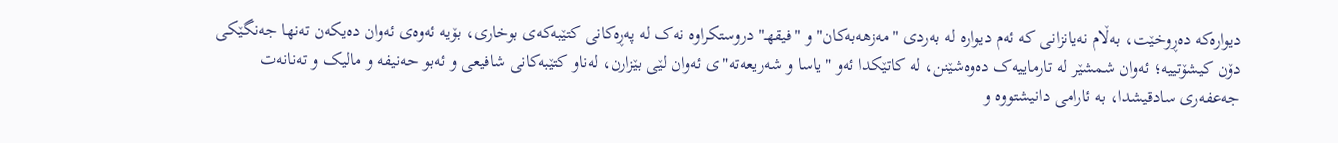دیوارەکە دەڕوخێت، بەڵام نەیانزانی کە ئەم دیوارە لە بەردی "مەزهەبەکان" و "فیقهـ" دروستکراوە نەک لە پەڕەکانی کتێبەکەی بوخاری، بۆیە ئەوەی ئەوان دەیکەن تەنها جەنگێکی دۆن کیشۆتییە؛ ئەوان شمشێر لە تارماییەک دەوەشێنن، لە کاتێکدا ئەو "یاسا و شەریعەتە"ی ئەوان لێی بێزارن، لەناو کتێبەکانی شافیعی و ئەبو حەنیفە و مالیک و تەنانەت جەعفەری سادقیشدا، بە ئارامی دانیشتووە و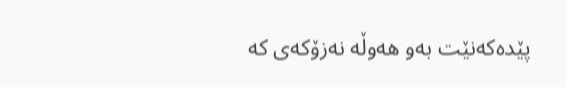پێدەکەنێت بەو هەوڵە نەزۆکەی کە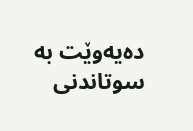دەیەوێت بە سوتاندنی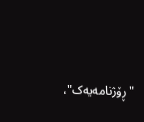"ڕۆژنامەیەک"،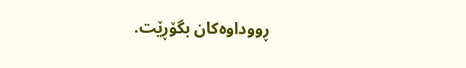ڕووداوەکان بگۆڕێت.